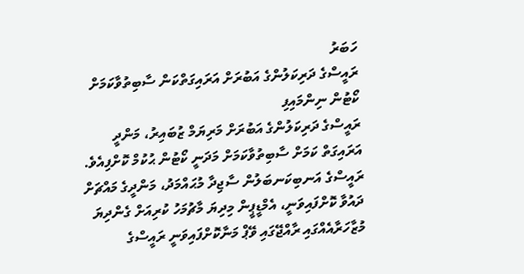ހަބަރު
ރައީސްގެ ދަރިކަލުންގެ އަބުރަށް އަރައިގަތްކަން ސާބިތުވާކަމަށް ކޯޓުން ނިންމައިފި
ރައީސްގެ ދަރިކަލުންގެ އަބުރަށް މަރިޔަމް ޒުބައިރު، މަންދީ އަރައިގަތް ކަމަށް ސާބިތުވާކަމަށް މަދަނީ ކޯޓުން ޙުކުމް ކޮށްފިއެވެ.
ރައީސްގެ އަނބިކަނބަލުން ސާޖިދާ މުޙައްމަދު، މަންދީގެ މައްޗަށް ދައުވާ ކޮށްފައިވަނީ، އެމްޑީޕީން މިދިޔަ މާޗުމަހު ކުރިއަށް ގެންދިޔަ މުޒާހަރާއެއްގައި ރާއްޖޭގައި ވޭޕް މަނާކޮށްފައިވަނީ ރައީސްގެ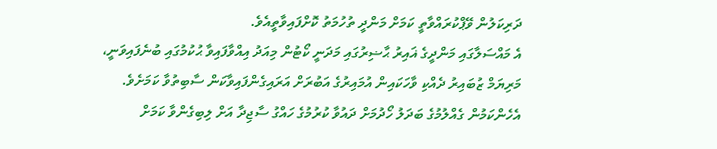ދަރިކަލުން ވޭޕްކުރައްވާތީ ކަމަށް މަންދީ ތުހުމަތު ކޮށްފައިވާތީއެވެ.
އެ މައްސަލާގައި މަންދީގެ ޣައިރު ޙާޟިރުގައި މަދަނީ ކޯޓުން މިއަދު އިއްވާފައިވާ ޙުކުމުގައި ބުނެފައިވަނީ، މަރިޔަމް ޒުބައިރު ދެއްކި ވާހަކައިން އުމައިރުގެ އަބުރަށް އަރައިގެންފައިވާކަން ސާބިތުވާ ކަމަށެވެ. އެހެންކަމުން ގެއްލުމުގެ ބަދަލު ހޯދުމަށް ދައުވާ ކުރުމުގެ ހައްގު ސާޖިދާ އަށް ލިބިގެންވާ ކަމަށް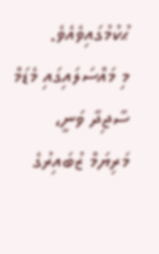ޙުކުމުގައިވެއެވެ.
މި މައްސަލައިގައި މެޑަމް ސާޖިދާ ވަނީ، މަރިޔަމް ޒުބައިރުގެ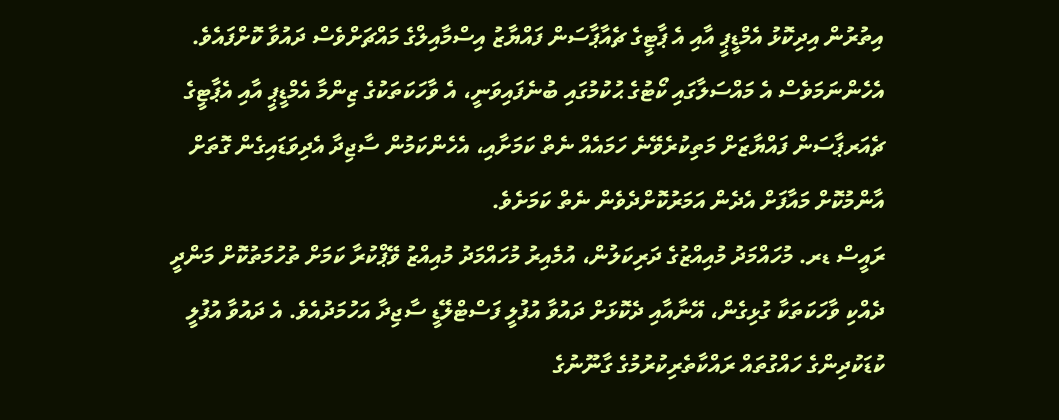އިތުރުން އިދިކޮޅު އެމްޑީޕީ އާއި އެ ޕާޓީގެ ޗެއާޕާސަން ފައްޔާޒު އިސްމާއިލްގެ މައްޗަށްވެސް ދައުވާ ކޮށްފައެވެ.
އެހެންނަމަވެސް އެ މައްސަލާގައި ކޯޓުގެ ޙުކުމުގައި ބުނެފައިވަނީ، އެ ވާހަކަތަކުގެ ޒިންމާ އެމްޑީޕީ އާއި އެޕާޓީގެ ޗެއަރޕާސަން ފައްޔާޒަށް މަތިކުރެވޭނެ ހަމައެއް ނެތް ކަމަށާއި، އެހެންކަމުން ސާޖިދާ އެދިވަޑައިގެން ގޮތަށް އާންމުކޮށް މައާފަށް އެދެން އަމަރުކޮށްދެވެން ނެތް ކަމަށެވެ.
ރައީސް ޑރ. މުހައްމަދު މުއިއްޒުގެ ދަރިކަލުން، އުމެއިރު މުހައްމަދު މުއިއްޒު ވޭޕްކުރާ ކަމަށް ތުހުމަތުކޮށް މަންދީ ދެއްކި ވާހަކަތަކާ ގުޅިގެން، އޭނާއާއި ދެކޮޅަށް ދައުވާ އުފުލީ ފަސްޓްލޭޑީ ސާޖިދާ އަހުމަދުއެވެ. އެ ދައުވާ އުފުލީ ކުޑަކުދިންގެ ހައްގުތައް ރައްކާތެރިކުރުމުގެ ގާނޫނުގެ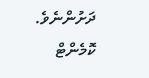ދަށުންނެވެ.
ކޮމެންޓް